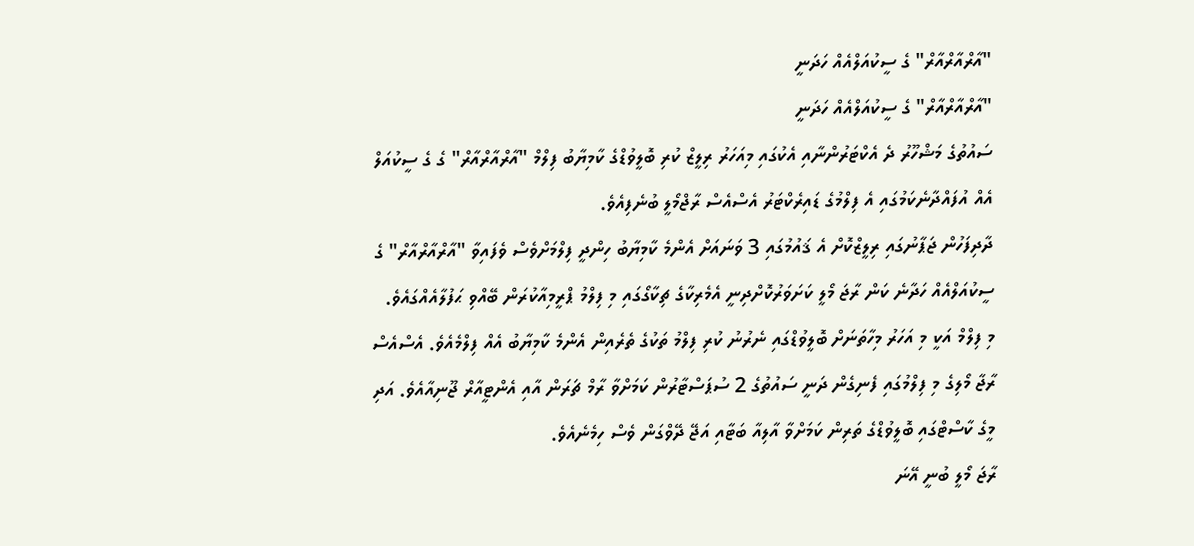"އާރްއާރްއާރް" ގެ ސީކުއަލްއެއް ހަދަނީ
"އާރްއާރްއާރް" ގެ ސީކުއަލްއެއް ހަދަނީ
ސައުތުގެ މަޝްހޫރު ދެ އެކްޓަރުންނާއި އެކުގައި މިއަހަރު ރިލީޒް ކުރި ބޮލީވުޑްގެ ކާމިޔާބު ފިލްމް "އާރްއާރްއާރް" ގެ ގެ ސީކުއަލް އެއް އުފައްދާނެކަމުގައި އެ ފިލްމުގެ ޑައިރެކްޓަރު އެސްއެސް ރާޖްމޯލީ ބުނެފިއެވެ.
ދާދިފަހުން ޖަޕާނުގައި ރިލީޒްކޮށް އެ ޤައުމުގައި 3 ވަނައަށް އެންމެ ކާމިޔާބު ހިންދީ ފިލްމަށްވެސް ވެފައިވާ "އާރްއާރްއާރް" ގެ ސީކުއަލްއެއް ހަދާނެ ކަން ރާޖަ މޯލީ ކަށަވަރުކޮށްދިނީ އެމެރިކާގެ ޗިކާގޯގައި މި ފިލްމު ޕްރީމިއާކުރަން ބޭއްވި ޙަފުލާއެއްގައެވެ.
މި ފިލްމް އަކީ މި އަހަރު މިހާތަނަށް ބޮލީވުޑްގައި ނެރުނު ކުރި ފިލްމު ތަކުގެ ތެރެއިން އެންމެ ކާމިޔާބު އެއް ފިލްމެއެވެ. އެސްއެސް ރާޖާ މޯލިގެ މި ފިލްމުގައި ފެނިގެން ދަނީ ސައުތުގެ 2 ސުޕަސްޓާރުން ކަމަށްވާ ރާމް ޗަރަން އާއި އެންޓީއާރް ޖޫނިއާއެވެ. އަދި މީގެ ކާސްޓްގައި ބޮލީވުޑްގެ ތަރިން ކަމަށްވާ އާލިއާ ބަޓާއި އަޖޭ ދޭވްގަން ވެސް ހިމެނެއެވެ.
ރާޖަ މޯލީ ބުނީ އޭނަ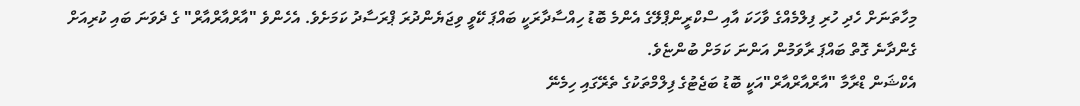މިހާތަނަށް ހެދި ހުރި ފިލްމެއްގެ ވާހަކަ އާއި ސްކްރީންޕްލޭގެ އެންމެ ބޮޑު ހިއްސާދާރަކީ ބައްޕަ ކޭވީ ވިޖަޔެންދުރަ ޕްރަސާދު ކަމަށެވެ. އެހެންވެ "އާރްއާރްއާރް" ގެ ދެވަނަ ބައި ކުރިއަށް ގެންދާނެ ގޮތް ބައްޕަ ރާވަމުން އަންނަ ކަމަށް ބުންޏެވެ.
އެކްޝަން ޑްރާމާ "އާރްއާރްއާރް"އަކީ ބޮޑު ބަޖެޓުގެ ފިލްމްތަކުގެ ތެރޭގައި ހިމެނޭ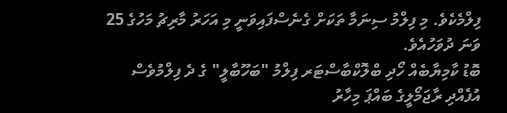ފިލްމެކެވެ. މި ފިލްމު ސިނަމާ ތަކަށް ގެނެސްފައިވަނީ މި އަހަރު މާރިޗު މަހުގެ 25 ވަނަ ދުވަހުއެވެ.
ބޮޑު ކާމިޔާބެއް ހޯދި ބްލޮކްބާސްޓަރ ފިލްމު "ބަހޫބާލީ" ގެ ދެ ފިލްމުވެސް އުފެއްދި ރާޖަމޯލީގެ ބައްޕަ މިހާރު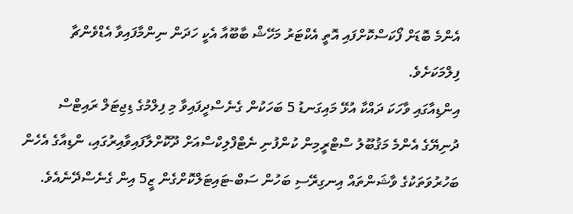އެންމެ ބޮޑަށް ފޯކަސްކޮށްފައި އޮތީ އެކްޓަރު މަހޭޝް ބާބޫއާ އެކީ ހަދަން ނިންމާފައިވާ އެޑްވެންޗާ ފިލްމަކަށެވެ.
އިންޑިއާގައި ވާހަކަ ދައްކާ އުޅޭ މައިގަނޑު 5 ބަހަކުން ގެނެސްދީފައިވާ މި ފިލްމުގެ ޑިޖިޓަލް ރައިޓްސް ދުނިޔޭގެ އެންމެ މަޤުބޫލު ސްޓްރީމިން ކުންފުނި ނެޓްފްލިކްސްއަށް ދޫކޮށްލާފައިވާއިރުގައި، ންޑިއާގެ އެހެން ބަހުރުވަތަކުގެ ވާޝަންތައް އިނގިރޭސި ބަހުން ސަބް-ޓައިޓަލްކޮށްގެން ޒީ5 އިން ގެނެސްދޭނެއެވެ.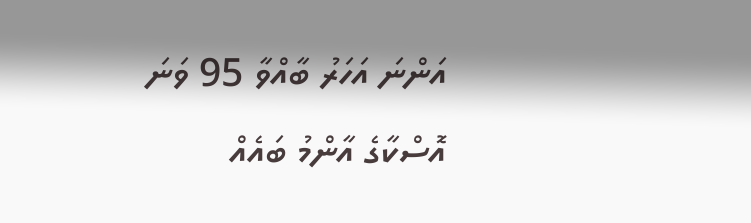އަންނަ އަހަރު ބާއްވާ 95 ވަނަ އޮސްކާގެ އާންމު ބައެއް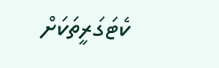ކެޓަގަރީތަކަށް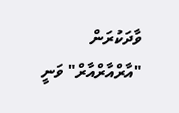ވާދަކުރަން "އާރްއާރްއާރް" ވަނީ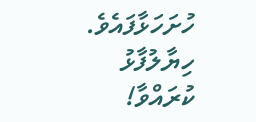ހުށަހަޅާފައެވެ.
ހިޔާލުފާޅު ކުރައްވާ!